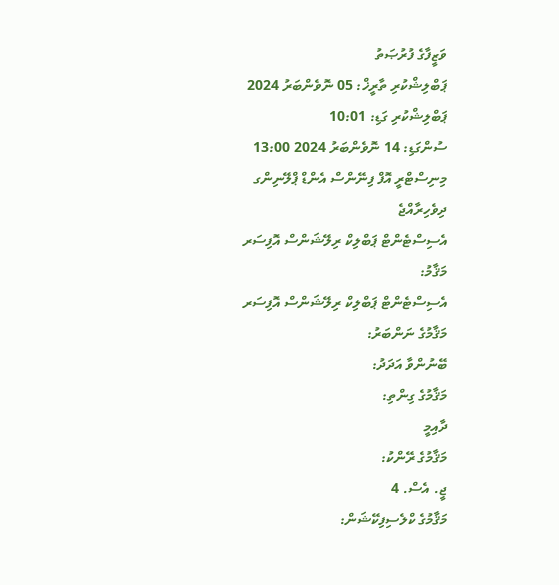ވަޒީފާގެ ފުރުޞަތު
ޕަބްލިޝްކުރި ތާރީޚް: 05 ނޮވެންބަރު 2024
ޕަބްލިޝްކުރި ގަޑި: 10:01
ސުންގަޑި: 14 ނޮވެންބަރު 2024 13:00
މިނިސްޓްރީ އޮފް ފިނޭންސް އެންޑް ޕްލޭނިންގ
ދިވެހިރާއްޖެ
އެސިސްޓެންޓް ޕަބްލިކް ރިލޭޝަންސް އޮފިސަރ
މަޤާމު:
އެސިސްޓެންޓް ޕަބްލިކް ރިލޭޝަންސް އޮފިސަރ
މަޤާމުގެ ނަންބަރު:
ބޭނުންވާ އަދަދު:
މަޤާމުގެ ގިންތި:
ދާއިމީ
މަޤާމުގެ ރޭންކު:
ޖީ. އެސް. 4
މަޤާމުގެ ކްލެސިފިކޭޝަން: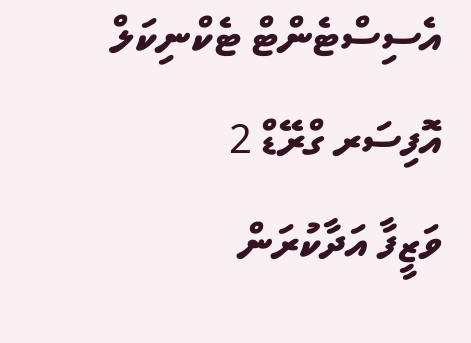އެސިސްޓެންޓް ޓެކްނިކަލް އޮފިސަރ ގްރޭޑް 2
ވަޒީފާ އަދާކުރަން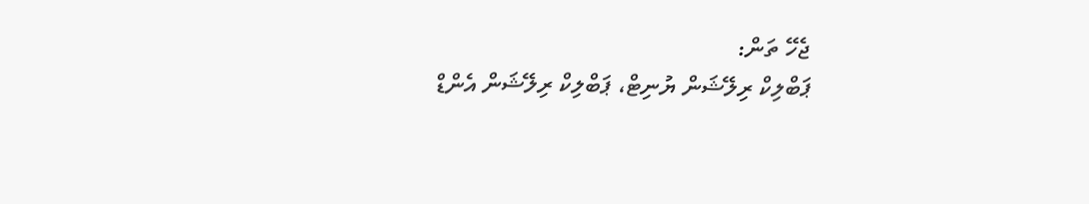ޖެހޭ ތަން:
ޕަބްލިކް ރިލޭޝަން ޔުނިޓް، ޕަބްލިކް ރިލޭޝަން އެންޑް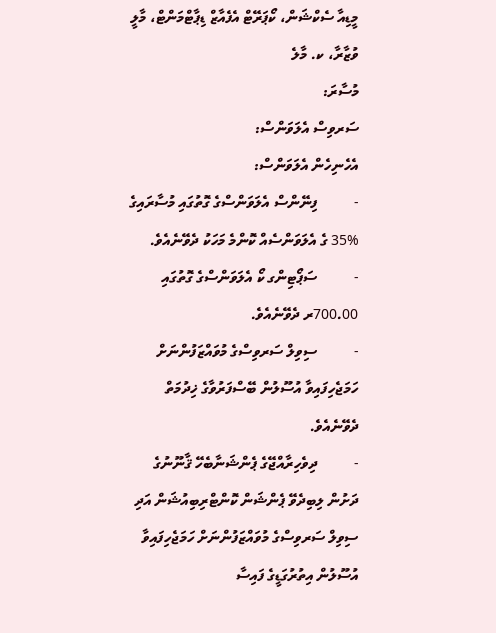މީޑިއާ ސެކްޝަން، ކޯޕަރޭޓް އެފެއާޒް ޑިޕާޓްމަންޓް، މާލީ ވުޒާރާ، ކ. މާލެ
މުސާރަ:
ސަރވިސް އެލަވަންސް:
އެހެނިހެން އެލަވަންސް:
-          ފިނޭންސް އެލަވަންސްގެ ގޮތުގައި މުސާރައިގެ %35 ގެ އެލަވަންސެއް ކޮންމެ މަހަކު ދެވޭނެއެވެ.
-          ސަޕޯޓިންގ ކޯ އެލަވަންސްގެ ގޮތުގައި 700.00ރ ދެވޭނެއެވެ.
-          ސިވިލް ސަރވިސްގެ މުވައްޒަފުންނަށް ހަމަޖެހިފައިވާ އުސޫލުން ބޭސްފަރުވާގެ ޚިދުމަތް ދެވޭނެއެވެ.
-          ދިވެހިރާއްޖޭގެ ޕެންޝަނާބެހޭ ޤާނޫނުގެ ދަށުން ލިބިދެވޭ ޕެންޝަން ކޮންޓްރިބިއުޝަން އަދި ސިވިލް ސަރވިސްގެ މުވައްޒަފުންނަށް ހަމަޖެހިފައިވާ އުސޫލުން އިތުރުގަޑީގެ ފައިސާ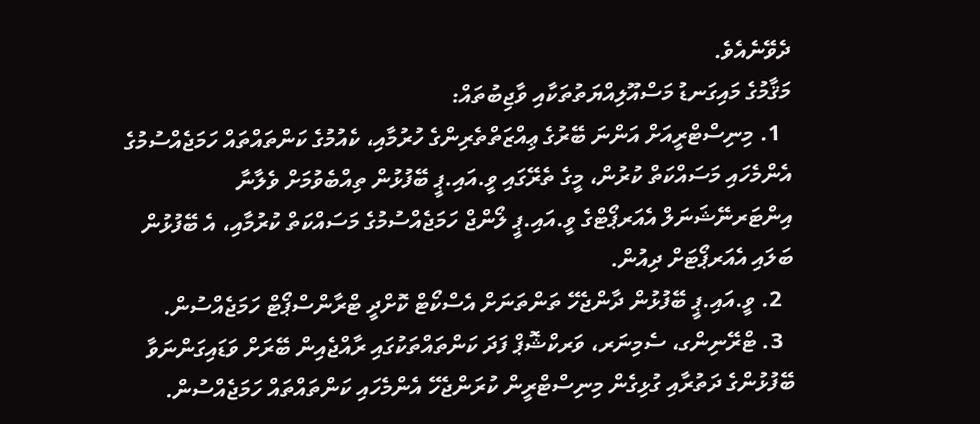ދެވޭނެއެވެ.
މަޤާމުގެ މައިގަނޑު މަސްއޫލިއްޔަތުތަކާއި ވާޖިބުތައް:
  1. މިނިސްޓްރީއަށް އަންނަ ބޭރުގެ ޢިއްޒަތްތެރިންގެ ހުރުމާއި، ކެއުމުގެ ކަންތައްތައް ހަމަޖެއްސުމުގެ އެންމެހައި މަސައްކަތް ކުރުން، މީގެ ތެރޭގައި ވީ.އައި.ޕީ ބޭފުޅުން ތިއްބެވުމަށް ވެލާނާ އިންޓަރނޭޝަނަލް އެއަރޕޯޓްގެ ވީ.އައި.ޕީ ލޯންޖް ހަމަޖެއްސުމުގެ މަސައްކަތް ކުރުމާއި، އެ ބޭފުޅުން ބަލައި އެއަރޕޯޓަށް ދިއުން.
  2. ވީ.އައި.ޕީ ބޭފުޅުން ދާންޖެހޭ ތަންތަނަށް އެސްކޯޓް ކޮށްދީ ޓްރާންސްޕޯޓް ހަމަޖެއްސުން.
  3. ޓްރޭނިންގ، ސެމިނަރ، ވަރކްޝޮޕް ފަދަ ކަންތައްތަކުގައި ރާއްޖެއިން ބޭރަށް ވަޑައިގަންނަވާ ބޭފުޅުންގެ ދަތުރާއި ގުޅިގެން މިނިސްޓްރީން ކުރަންޖެހޭ އެންމެހައި ކަންތައްތައް ހަމަޖެއްސުން.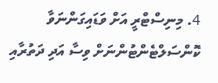4. މިނިސްޓްރީ އަށް ވަޑައިގަންނަވާ ކޮންސަލްޓެންޓުންނަށް ވިސާ އަދި ދަތުރާއި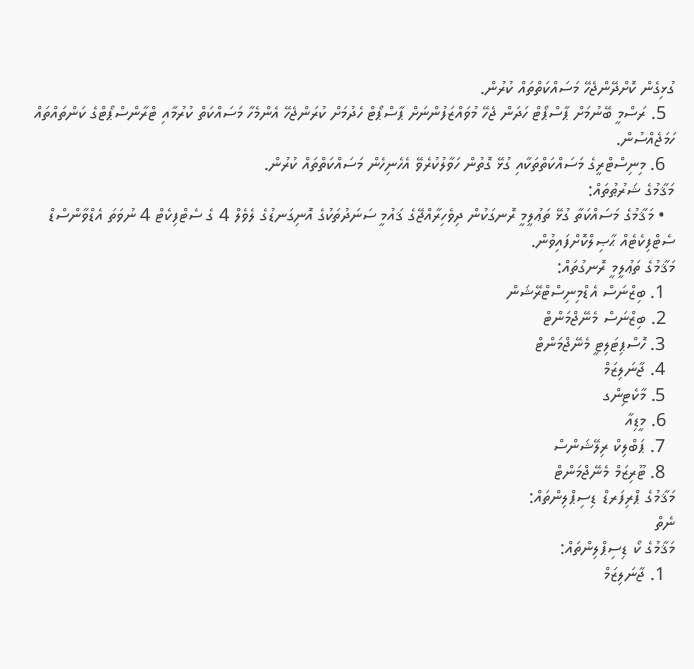ގުޅިގެން ކޮށްދޭންޖެހޭ މަސައްކަތްތައް ކުރުން.
  5. ރަސްމީ ބޭނުމަށް ޕާސްޕޯޓް ހަދަން ޖެހޭ މުވައްޒަފުންނަށް ޕާސްޕޯޓް ހެދުމަށް ކުރަންޖެހޭ އެންމެހާ މަސައްކަތް ކުރުމާއި ޓްރާންސްޕޯޓްގެ ކަންތައްތައް ހަމަޖެއްސުން.
  6. މިނިސްޓްރީގެ މަސައްކަތްތަކާއި ގުޅޭ ގޮތުން ހަވާލުކުރެވޭ އެހެނިހެން މަސައްކަތްތައް ކުރުން.
މަޤާމުގެ ޝަރުޠުތައް:
  • މަޤާމުގެ މަސައްކަތާ ގުޅޭ ތަޢުލީމީ ރޮނގަކުން ދިވެހިރާއްޖޭގެ ޤައުމީ ސަނަދުތަކުގެ އޮނިގަނޑުގެ ލެވެލް 4 ގެ ސެޓްފިކެޓް 4 ނުވަތަ އެޑްވާންސްޑް ސެޓްފިކެޓެއް ޙާޞިލްކޮށްފައިވުން.
މަޤާމުގެ ތަޢުލީމީ ރޮނގުތައް:
  1. ބިޒްނަސް އެޑްމިނިސްޓްރޭޝަން
  2. ބިޒްނަސް މެނޭޖްމަންޓް
  3. ހޮސްޕިޓަލިޓީ މެނޭޖްމަންޓް
  4. ޖާނަލިޒަމް
  5. މާކެޓިންގ
  6. މީޑިއާ
  7. ޕަބްލިކް ރިލޭޝަންސް
  8. ޓޫރިޒަމް މެނޭޖްމަންޓް
މަޤާމުގެ ޕްރިފަރޑް ޑިސިޕްލިންތައް:
ނެތް
މަޤާމުގެ ކޯ ޑިސިޕްލިންތައް:
  1. ޖާނަލިޒަމް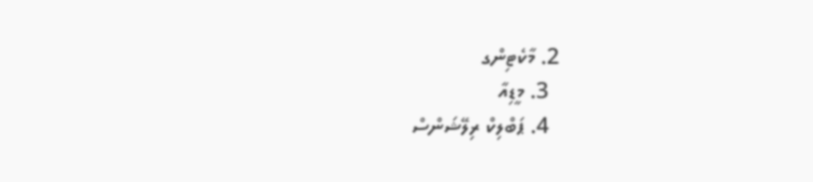2. މާކެޓިންގ
  3. މީޑިއާ
  4. ޕަބްލިކް ރިލޭޝަންސް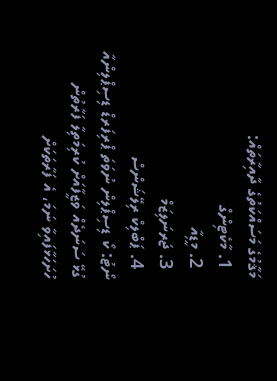މަޤާމުގެ މަސައްކަތުގެ ދާއިރާތައް:
  1. މާކެޓިންގް
  2. މީޑިއާ
  3. ޖަރނަލިޒަމް
  4. ޕަބްލިކް ރިލޭޝަންސް
ނޯޓު: ކޯ ޑިސިޕްލިން ނުވަތަ ޕްރިފަރޑް ޑިސިޕްލިންއާ ގުޅޭ ސަނަދެއް ވަޒީފާއަށް ކުރިމަތިލާ ފަރާތުން ހުށަހަޅާފައިވާ ނަމަ، އެ ފަރާތަކަށް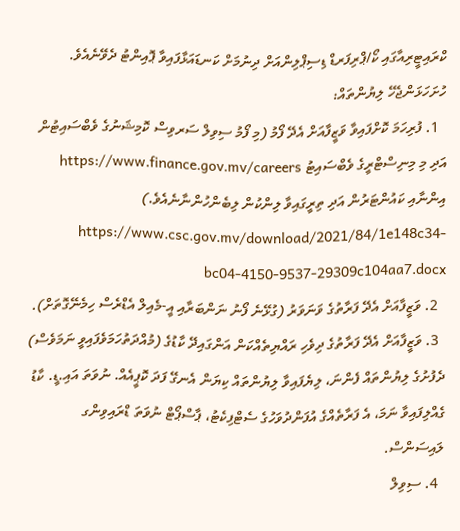ކްރައިޓީރިއާގައި ކޯ/ޕްރިފަރޑް ޑިސިޕްލިންއަށް ދިނުމަށް ކަނޑައަޅާފައިވާ ޕޮއިންޓު ދެވޭނެއެވެ.
ހުށަހަޅަންޖެހޭ ލިޔުންތައް:
  1. ފުރިހަމަ ކޮށްފައިވާ ވަޒީފާއަށް އެދޭ ފޯމު (މި ފޯމު ސިވިލް ސަރވިސް ކޮމިޝަނުގެ ވެބްސައިޓުން އަދި މި މިނިސްޓްރީގެ ވެބްސައިޓު https://www.finance.gov.mv/careers އިންނާއި ކައުންޓަރުން އަދި ތިރީގައިވާ ލިންކުން ލިބެންހުންނާނެއެވެ.)  https://www.csc.gov.mv/download/2021/84/1e148c34-bc04-4150-9537-29309c104aa7.docx
  2. ވަޒީފާއަށް އެދޭ ފަރާތުގެ ވަނަވަރު (ގުޅޭނެ ފޯނު ނަންބަރާއި އީ-މެއިލް އެޑްރެސް ހިމެނޭގޮތަށް).
  3. ވަޒީފާއަށް އެދޭ ފަރާތުގެ ދިވެހި ރައްޔިތެއްކަން އަންގައިދޭ ކާޑުގެ (މުއްދަތުހަމަވެފައިވީ ނަމަވެސް) ދެފުށުގެ ލިޔުންތައް ފެންނަ، ލިޔެފައިވާ ލިޔުންތައް ކިޔަން އެނގޭ ފަދަ ކޮޕީއެއް. ނުވަތަ އައި.ޑީ. ކާޑު ގެއްލިފައިވާ ނަމަ، އެ ފަރާތެއްގެ އުފަންދުވަހުގެ ސެޓްފިކެޓު، ޕާސްޕޯޓް ނުވަތަ ޑްރައިވިންގ ލައިސަންސް.
  4. ސިވިލް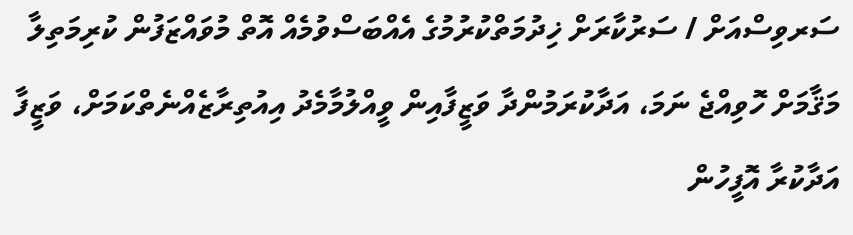ސަރވިސްއަށް / ސަރުކާރަށް ޚިދުމަތްކުރުމުގެ އެއްބަސްވުމެއް އޮތް މުވައްޒަފުން ކުރިމަތިލާ މަޤާމަށް ހޮވިއްޖެ ނަމަ، އަދާކުރަމުންދާ ވަޒީފާއިން ވީއްލުމާމެދު އިއުތިރާޒެއްނެތްކަމަށް، ވަޒީފާ އަދާކުރާ އޮފީހުން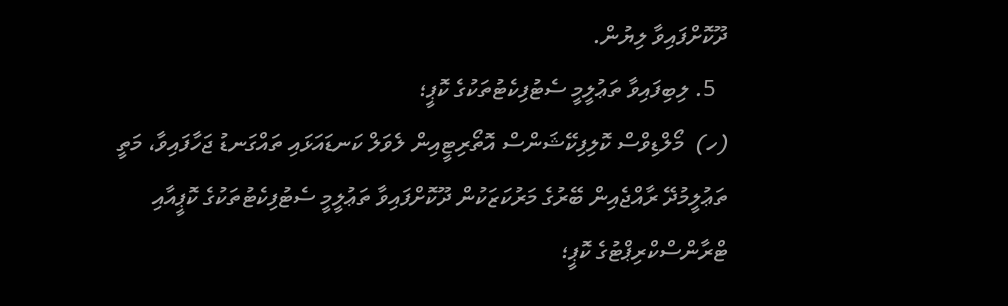ދޫކޮށްފައިވާ ލިޔުން.
  5. ލިބިފައިވާ ތަޢުލީމީ ސެޓުފިކެޓުތަކުގެ ކޮޕީ؛
(ހ)  މޯލްޑިވްސް ކޮލިފިކޭޝަންސް އޮތޯރިޓީއިން ލެވަލް ކަނޑައަޅައި ތައްގަނޑު ޖަހާފައިވާ، މަތީ ތަޢުލީމުދޭ ރާއްޖެއިން ބޭރުގެ މަރުކަޒަކުން ދޫކޮށްފައިވާ ތަޢުލީމީ ސެޓުފިކެޓުތަކުގެ ކޮޕީއާއި ޓްރާންސްކްރިޕްޓުގެ ކޮޕީ؛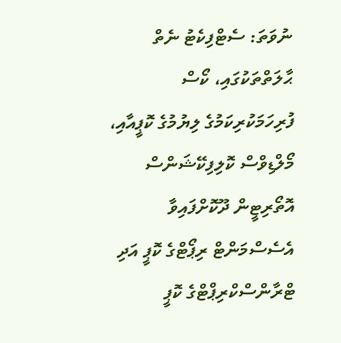ނުވަތަ: ސެޓްފިކެޓު ނެތް ޙާލަތްތަކުގައި، ކޯސް ފުރިހަމަކުރިކަމުގެ ލިޔުމުގެ ކޮޕީއާއި، މޯލްޑިވްސް ކޮލިފިކޭޝަންސް އޮތޯރިޓީން ދޫކޮށްފައިވާ އެސެސްމަންޓް ރިޕޯޓްގެ ކޮޕީ އަދި ޓްރާންސްކްރިޕްޓްގެ ކޮޕީ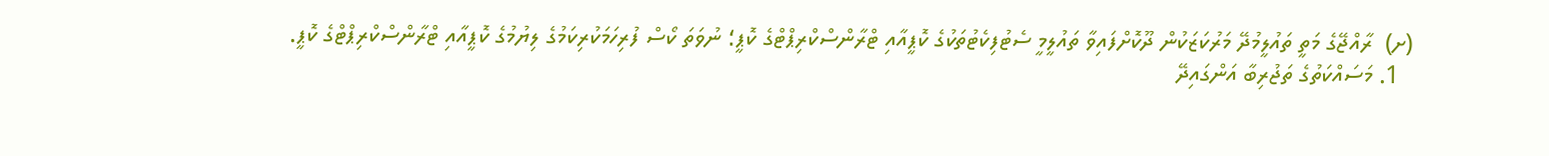(ށ)  ރާއްޖޭގެ މަތީ ތައުލީމުދޭ މަރުކަޒަކުން ދޫކޮށްފައިވާ ތައުލީމީ ސެޓުފިކެޓުތަކުގެ ކޮޕީއާއި ޓްރާންސްކްރިޕްޓްގެ ކޮޕީ؛ ނުވަތަ ކޯސް ފުރިހަމަކުރިކަމުގެ ލިޔުމުގެ ކޮޕީއާއި ޓްރާންސްކްރިޕްޓްގެ ކޮޕީ.
  1. މަސައްކަތުގެ ތަޖުރިބާ އަންގައިދޭ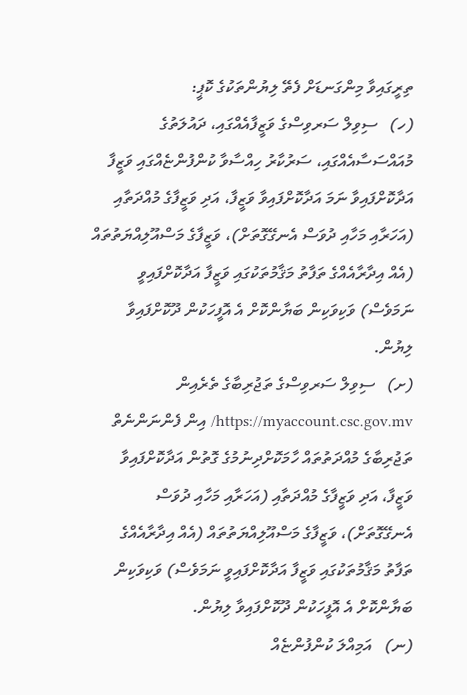ތިރީގައިވާ މިންގަނޑަށް ފެތޭ ލިޔުންތަކުގެ ކޮޕީ:
(ހ)   ސިވިލް ސަރވިސްގެ ވަޒީފާއެއްގައި، ދައުލަތުގެ މުއައްސަސާއެއްގައި، ސަރުކާރު ހިއްސާވާ ކުންފުންޏެއްގައި ވަޒީފާ އަދާކޮށްފައިވާ ނަމަ އަދާކޮށްފައިވާ ވަޒީފާ، އަދި ވަޒީފާގެ މުއްދަތާއި (އަހަރާއި މަހާއި ދުވަސް އެނގޭގޮތަށް)، ވަޒީފާގެ މަސްއޫލިއްޔަތުތައް (އެއް އިދާރާއެއްގެ ތަފާތު މަޤާމުތަކުގައި ވަޒީފާ އަދާކޮށްފައިވީ ނަމަވެސް) ވަކިވަކިން ބަޔާންކޮށް އެ އޮފީހަކުން ދޫކޮށްފައިވާ ލިޔުން.
(ށ)   ސިވިލް ސަރވިސްގެ ތަޖުރިބާގެ ތެރެއިން https://myaccount.csc.gov.mv/ އިން ފެންނަންނެތް ތަޖުރިބާގެ މުއްދަތުތައް ހާމަކޮށްދިނުމުގެ ގޮތުން އަދާކޮށްފައިވާ ވަޒީފާ، އަދި ވަޒީފާގެ މުއްދަތާއި (އަހަރާއި މަހާއި ދުވަސް އެނގޭގޮތަށް)، ވަޒީފާގެ މަސްއޫލިއްޔަތުތައް (އެއް އިދާރާއެއްގެ ތަފާތު މަޤާމުތަކުގައި ވަޒީފާ އަދާކޮށްފައިވީ ނަމަވެސް) ވަކިވަކިން ބަޔާންކޮށް އެ އޮފީހަކުން ދޫކޮށްފައިވާ ލިޔުން.
(ނ)   އަމިއްލަ ކުންފުންޏެއް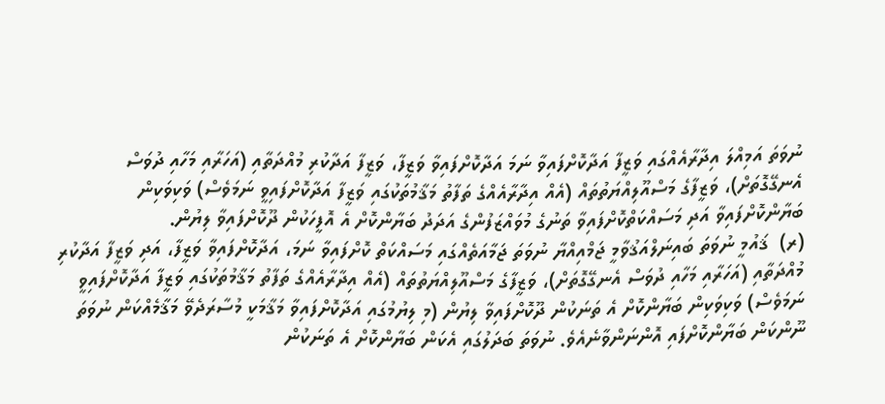ނުވަތަ އަމިއްލަ އިދާރާއެއްގައި ވަޒީފާ އަދާކޮށްފައިވާ ނަމަ އަދާކޮށްފައިވާ ވަޒީފާ، ވަޒީފާ އަދާކުރި މުއްދަތާއި (އަހަރާއި މަހާއި ދުވަސް އެނގޭގޮތަށް)، ވަޒީފާގެ މަސްއޫލިއްޔަތުތައް (އެއް އިދާރާއެއްގެ ތަފާތު މަޤާމުތަކުގައި ވަޒީފާ އަދާކޮށްފައިވީ ނަމަވެސް) ވަކިވަކިން ބަޔާންކޮށްފައިވާ އަދި މަސައްކަތްކޮށްފައިވާ ތަނުގެ މުވައްޒަފުންގެ އަދަދު ބަޔާންކޮށް އެ އޮފީހަކުން ދޫކޮށްފައިވާ ލިޔުން.
(ރ)  ޤައުމީ ނުވަތަ ބައިނަލްއަޤުވާމީ ޖަމްއިއްޔާ ނުވަތަ ޖަމާއަތެއްގައި މަސައްކަތް ކޮށްފައިވާ ނަމަ، އަދާކޮށްފައިވާ ވަޒީފާ، އަދި ވަޒީފާ އަދާކުރި މުއްދަތާއި (އަހަރާއި މަހާއި ދުވަސް އެނގޭގޮތަށް)، ވަޒީފާގެ މަސްއޫލިއްޔަތުތައް (އެއް އިދާރާއެއްގެ ތަފާތު މަޤާމުތަކުގައި ވަޒީފާ އަދާކޮށްފައިވީ ނަމަވެސް) ވަކިވަކިން ބަޔާންކޮށް އެ ތަނަކުން ދޫކޮށްފައިވާ ލިޔުން (މި ލިޔުމުގައި އަދާކޮށްފައިވާ މަޤާމަކީ މުސާރަދެވޭ މަޤާމެއްކަން ނުވަތަ ނޫންކަން ބަޔާންކޮށްފައި އޮންނަންވާނެއެވެ. ނުވަތަ ބަދަލުގައި އެކަން ބަޔާންކޮށް އެ ތަނަކުން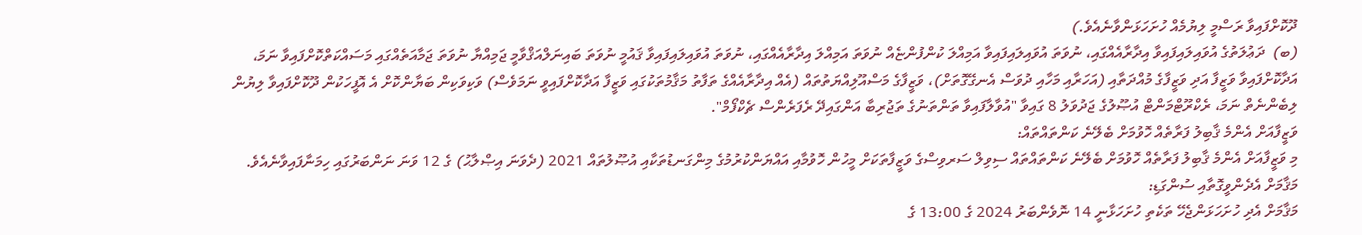ދޫކޮށްފައިވާ ރަސްމީ ލިޔުމެއް ހުށަހަޅަންވާނެއެވެ.)
(ބ)  ދަޢުލަތުގެ އުވައިލައިފައިވާ އިދާރާއެއްގައި، ނުވަތަ އުވައިލައިފައިވާ އަމިއްލަ ކުންފުންޏެއް ނުވަތަ އަމިއްލަ އިދާރާއެއްގައި، ނުވަތަ އުވައިލައިފައިވާ ޤައުމީ ނުވަތަ ބައިނަލްއަޤްވާމީ ޖަމިއްޔާ ނުވަތަ ޖަމާއަތެއްގައި މަސައްކަތްކޮށްފައިވާ ނަމަ، އަދާކޮށްފައިވާ ވަޒީފާ އަދި ވަޒީފާގެ މުއްދަތާއި (އަހަރާއި މަހާއި ދުވަސް އެނގޭގޮތަށް)، ވަޒީފާގެ މަސްއޫލިއްޔަތުތައް (އެއް އިދާރާއެއްގެ ތަފާތު މަޤާމުތަކުގައި ވަޒީފާ އަދާކޮށްފައިވީ ނަމަވެސް) ވަކިވަކިން ބަޔާންކޮށް އެ އޮފީހަކުން ދޫކޮށްފައިވާ ލިޔުން ލިބެންނެތް ނަމަ، ރެކްރޫޓްމަންޓް އުޞޫލުގެ ޖަދުވަލު 8 ގައިވާ "އުވާލާފައިވާ ތަންތަނުގެ ތަޖުރިބާ އަންގައިދޭ ރެފަރެންސް ޗެކްފޯމް".
ވަޒީފާއަށް އެންމެ ޤާބިލު ފަރާތެއް ހޮވުމަށް ބެލޭނެ ކަންތައްތައް:
މި ވަޒީފާއަށް އެންމެ ޤާބިލު ފަރާތެއް ހޮވުމަށް ބެލޭނެ ކަންތައްތައް ސިވިލް ސަރވިސްގެ ވަޒީފާތަކަށް މީހުން ހޮވުމާއި އައްޔަންކުރުމުގެ މިންގަނޑުތަކާއި އުޞޫލުތައް 2021 (ދެވަނަ އިޞްލާޙު) ގެ 12 ވަނަ ނަންބަރުގައި ހިމަނާފައިވާނެއެވެ.
މަޤާމަށް އެދެންވީގޮތާއި ސުންގަޑި:
މަޤާމަށް އެދި ހުށަހަޅަންޖެހޭ ތަކެތި ހުށަހަޅާނީ 14 ނޮވެންބަރު 2024 ގެ 13:00 ގެ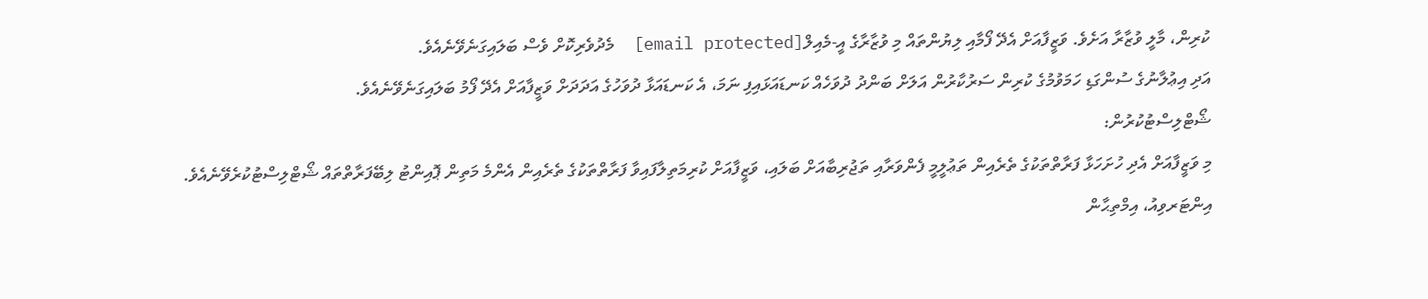ކުރިން، މާލީ ވުޒާރާ އަށެވެ. ވަޒީފާއަށް އެދޭ ފޯމާއި ލިޔުންތައް މި ވުޒާރާގެ އީ-މެއިލް[email protected]  މެދުވެރިކޮށް ވެސް ބަލައިގަނެވޭނެއެވެ.
އަދި އިޢުލާނުގެ ސުންގަޑި ހަމަވުމުގެ ކުރިން ސަރުކާރުން އަލަށް ބަންދު ދުވަހެއް ކަނޑައަޅައިފި ނަމަ، އެ ކަނޑައަޅާ ދުވަހުގެ އަދަދަށް ވަޒީފާއަށް އެދޭ ފޯމު ބަލައިގަނެވޭނެއެވެ.
ޝޯޓްލިސްޓުކުރުން:
މި ވަޒީފާއަށް އެދި ހުށަހަޅާ ފަރާތްތަކުގެ ތެރެއިން ތަޢުލީމީ ފެންވަރާއި ތަޖުރިބާއަށް ބަލައި، ވަޒީފާއަށް ކުރިމަތިލާފައިވާ ފަރާތްތަކުގެ ތެރެއިން އެންމެ މަތިން ޕޮއިންޓު ލިބޭފަރާތްތައް ޝޯޓްލިސްޓުކުރެވޭނެއެވެ.
އިންޓަރވިއު، އިމްތިޙާން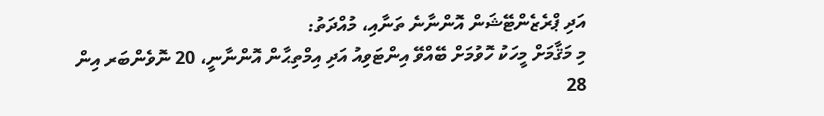އަދި ޕްރެޒެންޓޭޝަން އޮންނާނެ ތަނާއި، މުއްދަތު:
މި މަޤާމަށް މީހަކު ހޮވުމަށް ބޭއްވޭ އިންޓަވިއު އަދި އިމްތިޙާން އޮންނާނީ، 20 ނޮވެންބަރ އިން 28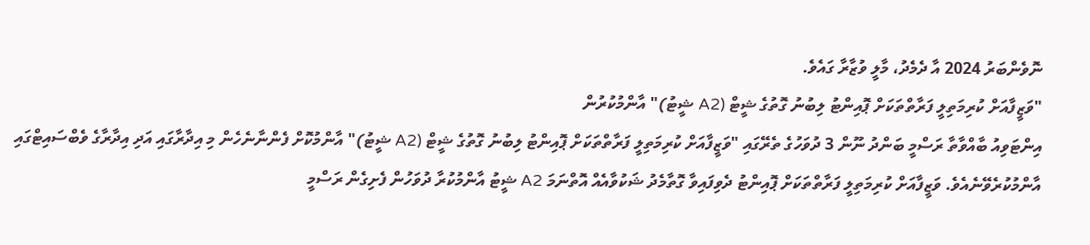ނޮވެންބަރު 2024 އާ ދެމެދު، މާލީ ވުޒާރާ ގައެވެ.
"ވަޒީފާއަށް ކުރިމަތިލީ ފަރާތްތަކަށް ޕޮއިންޓު ލިބުނު ގޮތުގެ ޝީޓް (A2 ޝީޓު)" އާންމުކުރުން
އިންޓަވިއު ބާއްވާތާ ރަސްމީ ބަންދު ނޫން 3 ދުވަހުގެ ތެރޭގައި "ވަޒީފާއަށް ކުރިމަތިލީ ފަރާތްތަކަށް ޕޮއިންޓު ލިބުނު ގޮތުގެ ޝީޓް (A2 ޝީޓު)" އާންމުކޮށް ފެންނާނެހެން މި އިދާރާގައި އަދި އިދާރާގެ ވެބްސައިޓްގައި އާންމުކުރެވޭނެއެވެ. ވަޒީފާއަށް ކުރިމަތިލީ ފަރާތްތަކަށް ޕޮއިންޓު ދެވިފައިވާ ގޮތާމެދު ޝަކުވާއެއް އޮތްނަމަ A2 ޝީޓު އާންމުކުރާ ދުވަހުން ފެށިގެން ރަސްމީ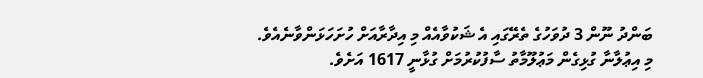ބަންދު ނޫން 3 ދުވަހުގެ ތެރޭގައި އެ ޝަކުވާއެއް މި އިދާރާއަށް ހުށަހަޅަންވާނެއެވެ.
މި އިޢުލާނާ ގުޅިގެން މަޢުލޫމާތު ސާފުކުރުމަށް ގުޅާނީ 1617 އަށެވެ.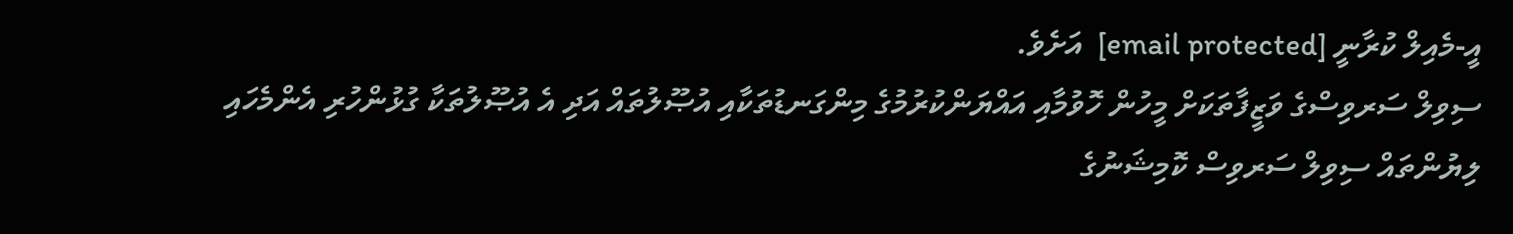އީ-މެއިލް ކުރާނީ [email protected]  އަށެވެ.
ސިވިލް ސަރވިސްގެ ވަޒީފާތަކަށް މީހުން ހޮވުމާއި އައްޔަންކުރުމުގެ މިންގަނޑުތަކާއި އުޞޫލުތައް އަދި އެ އުޞޫލުތަކާ ގުޅުންހުރި އެންމެހައި ލިޔުންތައް ސިވިލް ސަރވިސް ކޮމިޝަނުގެ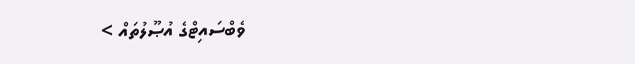ވެބްސައިޓްގެ އުޞޫލުތައް >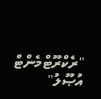"ރެކްރޫޓްމެންޓް އުޞޫލު"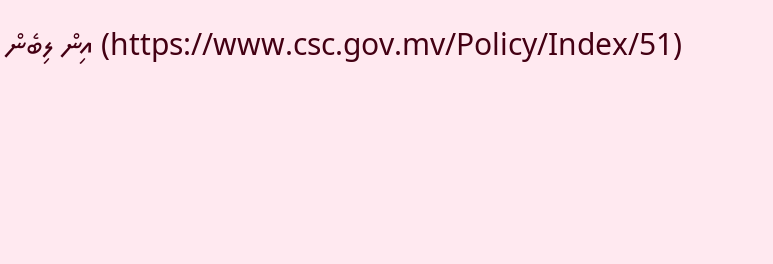(https://www.csc.gov.mv/Policy/Index/51) އިން ލިބެން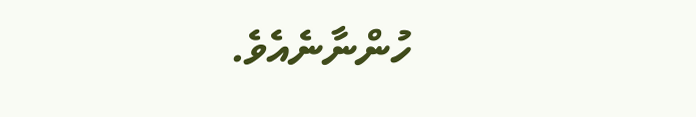ހުންނާނެއެވެ.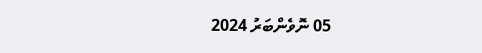05 ނޮވެންބަރު 2024